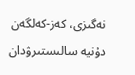نەگىزى، كەز-كەلگەن دۇنيە سالىستىرۋدان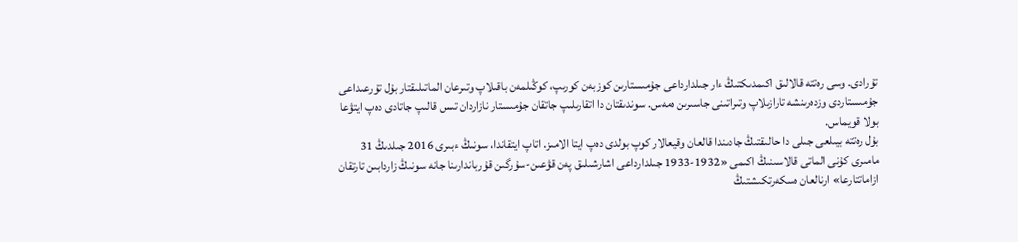تۇرادى. وسى رەتتە قالالىق اكىمدىكتىڭ ءار جىلدارداعى جۇمىستارىن كوزبەن كورىپ، كوڭىلمەن باقىلاپ وتىرعان الماتىلىقتار بۇل تۇرعىداعى جۇمىستاردى وزدەرىنشە تارازىلاپ وتىراتىنى جاسىرىن ەمەس. سوندىقتان دا اتقارىلىپ جاتقان جۇمىستار نازاردان تىس قالىپ جاتادى دەپ ايتۋعا بولا قويماس.
بۇل رەتتە بيىلعى جىلى دا حالىقتىڭ جادىندا قالعان وقيعالار كوپ بولدى دەپ ايتا الامىز. اتاپ ايتقاندا، سونىڭ ءبىرى 2016 جىلدىڭ 31 مامىرى كۇنى الماتى قالاسىنىڭ اكىمى «1932-1933 جىلدارداعى اشارشىلىق پەن قۋعىن-سۇرگىن قۇرباندارىنا جانە سونىڭ زاردابىن تارتقان ازاماتتارعا» ارنالعان ەسكەرتكىشتىڭ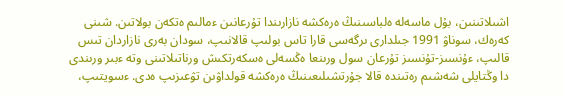اشىلاتىنىن، بۇل ماسەلە ەلباسىنىڭ ەرەكشە نازارىندا تۇرعانىن ءمالىم ەتكەن بولاتىن. شىنى كەرەك، سوناۋ 1991 جىلدارى ىرگەسى قارا تاس بولىپ قالانىپ، سودان بەرى نازاردان تىس قالىپ، ءۇنسىز-تۇنسىز تۇرعان سول ورىنعا ەڭسەلى ەسكەرتكىش ورناتىلاتىنى وتە ءبىر ورىندى دا وڭتايلى شەشىم رەتىندە قالا جۇرتشىلىعىنىڭ ەرەكشە قولداۋىن تۋعىزىپ ەدى. ءسويتىپ،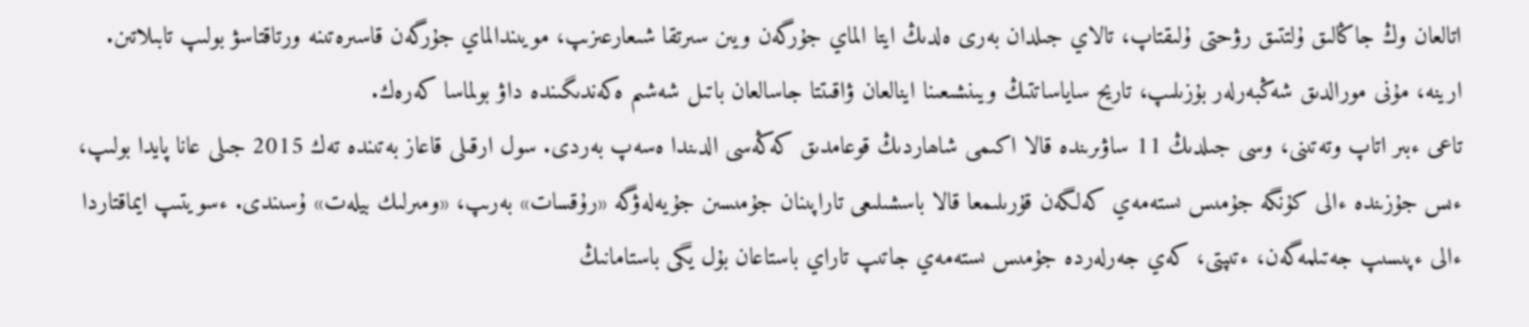اتالعان وڭ جاڭالىق ۇلتتىق رۋحتى ۇلىقتاپ، تالاي جىلدان بەرى ەلدىڭ ايتا الماي جۇرگەن ويىن سىرتقا شىعارعىزىپ، مويىندالماي جۇرگەن قاسىرەتىنە ورتاقتاسۋ بولىپ تابىلاتىن. ارينە، مۇنى مورالدىق شەڭبەرلەر بۇزىلىپ، تاريح ساياساتتىڭ ويىنشىعىنا اينالعان ۋاقىتتا جاسالعان باتىل شەشىم ەكەندىگىندە داۋ بولماسا كەرەك.
تاعى ءبىر اتاپ وتەتىنى، وسى جىلدىڭ 11 ساۋىرىندە قالا اكىمى شاھاردىڭ قوعامدىق كەڭەسى الدىندا ەسەپ بەردى. سول ارقىلى قاعاز بەتىندە تەك 2015 جىلى عانا پايدا بولىپ، ءىس جۇزىندە ءالى كۇنگە جۇمىس ىستەمەي كەلگەن قۇرىلىمعا قالا باسشىلىعى تاراپىنان جۇمىسىن جۇيەلەۋگە «رۇقسات» بەرىپ، «ومىرلىك بيلەت» ۇسىندى. ءسويتىپ ايماقتاردا ءالى ءپىسىپ جەتىلمەگەن، ءتىپتى، كەي جەرلەردە جۇمىس ىستەمەي جاتىپ تاراي باستاعان بۇل يگى باستامانىڭ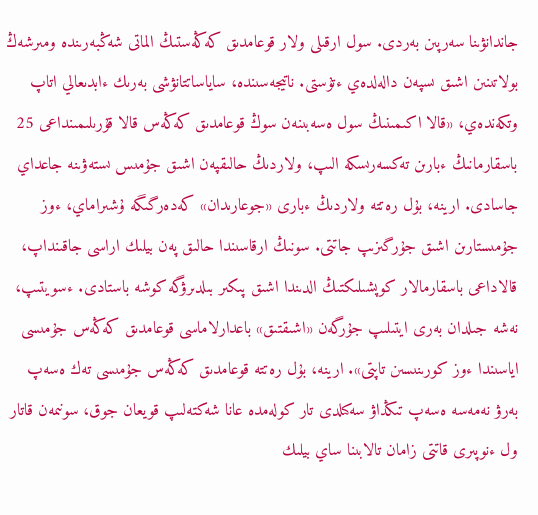جاندانۋىنا سەرپىن بەردى. سول ارقىلى ولار قوعامدىق كەڭەستىڭ الماتى شەڭبەرىندە ومىرشەڭ بولاتىنىن اشىق ىسپەن دالەلدەي ءتۇستى. ناتيجەسىندە، ساياساتتانۋشى بەرىك ءابدىعالي اتاپ وتكەندەي، «قالا اكىمىنىڭ سول ەسەبىنەن سوڭ قوعامدىق كەڭەس قالا قۇرىلىمىنداعى 25 باسقارمانىڭ ءبارىن تەكسەرىسكە الىپ، ولاردىڭ حالىقپەن اشىق جۇمىس ىستەۋىنە جاعداي جاسادى. ارينە، بۇل رەتتە ولاردىڭ ءبارى «جوعارىدان» كەدەرگىگە ۇشىراماي، ءوز جۇمىستارىن اشىق جۇرگىزىپ جاتتى. سونىڭ ارقاسىندا حالىق پەن بيلىك اراسى جاقىنداپ، قالاداعى باسقارمالار كوپشىلىكتىڭ الدىندا اشىق پىكىر بىلدىرۋگە كوشە باستادى. ءسويتىپ، نەشە جىلدان بەرى ايتىلىپ جۇرگەن «اشىقتىق» باعدارلاماسى قوعامدىق كەڭەس جۇمىسى اياسىندا ءوز كورىنىسىن تاپتى». ارينە، بۇل رەتتە قوعامدىق كەڭەس جۇمىسى تەك ەسەپ بەرۋ نەمەسە ەسەپ تىڭداۋ سەكىلدى تار كولەمدە عانا شەكتەلىپ قويعان جوق، سونىمەن قاتار ول ءنوپىرى قاتتى زامان تالابىنا ساي بيلىك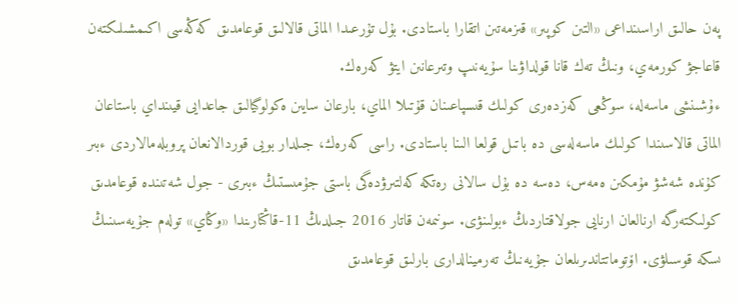پەن حالىق اراسىنداعى «التىن كوپىر» قىزمەتىن اتقارا باستادى. بۇل تۇرعىدا الماتى قالالىق قوعامدىق كەڭەسى اكىمشىلىكتەن قاعاجۋ كورمەي، ونىڭ تەك قانا قولداۋىنا سۇيەنىپ وتىرعانىن ايتۋ كەرەك.
ءۇشىنشى ماسەلە، سوڭعى كەزدەرى كولىك قىسپاعىنان قۇتىلا الماي، بارعان سايىن ەكولوگيالىق جاعدايى قيىنداي باستاعان الماتى قالاسىندا كولىك ماسەلەسى دە باتىل قولعا الىنا باستادى. راسى كەرەك، جىلدار بويى قوردالانعان پروبلەمالاردى ءبىر كۇندە شەشۋ مۇمكىن ەمەس، دەسە دە بۇل سالانى رەتكە كەلتىرۋدەگى باستى جۇمىستىڭ ءبىرى - جول شەتىندە قوعامدىق كولىكتەرگە ارنالعان ارنايى جولاقتاردىڭ ءبولىنۋى. سونىمەن قاتار 2016 جىلدىڭ 11-قاڭتارىندا «وڭاي» تولەم جۇيەسىنىڭ ىسكە قوسىلۋى. اۆتوماتتاندىرىلعان جۇيەنىڭ تەرمينالدارى بارلىق قوعامدىق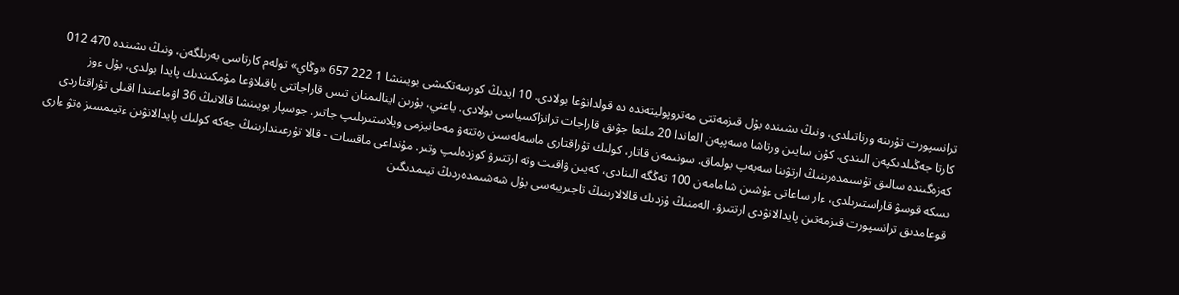ترانسپورت تۇرىنە ورناتىلدى، ونىڭ ىشىندە بۇل قىزمەتتى مەتروپوليتەندە دە قولدانۋعا بولادى. 10 ايدىڭ كورسەتكىشى بويىنشا 1 222 657 «وڭاي» تولەم كارتاسى بەرىلگەن، ونىڭ ىشىندە 470 012 كارتا جەڭىلدىكپەن الىندى. كۇن سايىن ورتاشا ەسەپپەن العاندا 20 ملنعا جۋىق قاراجات ترانزاكسياسى بولادى. ياعني، بۇرىن اينالىمنان تىس قاراجاتتى باقىلاۋعا مۇمكىندىك پايدا بولدى، بۇل ءوز كەزەگىندە سالىق تۇسىمدەرىنىڭ ارتۋىنا سەبەپ بولماق. سونىمەن قاتار، كولىك تۇراقتارى ماسەلەسىن رەتتەۋ مەحانيزمى ويلاستىرىلىپ جاتىر. جوسپار بويىنشا قالانىڭ 36 اۋماعىندا اقىلى تۇراقتاردى ىسكە قوسۋ قاراستىرىلدى، ءار ساعاتى ءۇشىن شامامەن 100 تەڭگە الىنادى، كەيىن ۋاقىت وتە ارتتىرۋ كوزدەلىپ وتىر. مۇنداعى ماقسات - قالا تۇرعىندارىنىڭ جەكە كولىك پايدالانۋىن ءتيىمسىز ەتۋ ءارى قوعامدىق ترانسپورت قىزمەتىن پايدالانۋدى ارتتىرۋ. الەمنىڭ ۇزدىك قالالارىنىڭ تاجىريبەسى بۇل شەشىمدەردىڭ تيىمدىگىن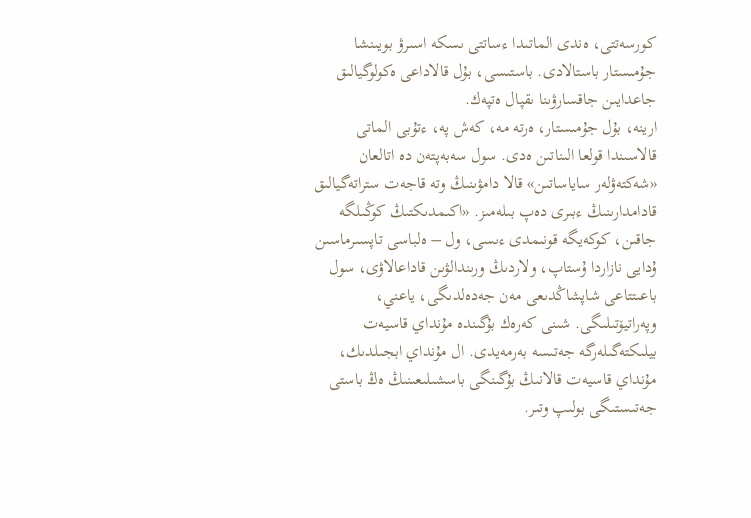كورسەتتى، ەندى الماتىدا ءساتتى ىسكە اسىرۋ بويىنشا جۇمىستار باستالادى. باستىسى، بۇل قالاداعى ەكولوگيالىق جاعدايىن جاقسارۋىنا ىقپال ەتپەك.
ارينە، بۇل جۇمىستار، ەرتە مە، كەش پە، ءتۇبى الماتى قالاسىندا قولعا الىناتىن ەدى. سول سەبەپتەن دە اتالعان «شەكتەۋلەر ساياساتىن» قالا دامۋىنىڭ وتە قاجەت ستراتەگيالىق قادامدارىنىڭ ءبىرى دەپ بىلەمىز. «اكىمدىكتىڭ كوڭىلگە جاقىن، كوكەيگە قونىمدى ءىسى، ول – ەلباسى تاپسىرماسىن ۇدايى نازاردا ۇستاپ، ولاردىڭ ورىندالۋىن قاداعالاۋى، سول باعىتتاعى شاپشاڭدىعى مەن جەدەلدىگى، ياعني، وپەراتيۆتىلىگى. شىنى كەرەك بۇگىندە مۇنداي قاسيەت بيلىكتەگىلەرگە جەتىسە بەرمەيدى. ال مۇنداي ابجىلدىك، مۇنداي قاسيەت قالانىڭ بۇگىنگى باسشىلىعىنىڭ ەڭ باستى جەتىستىگى بولىپ وتىر.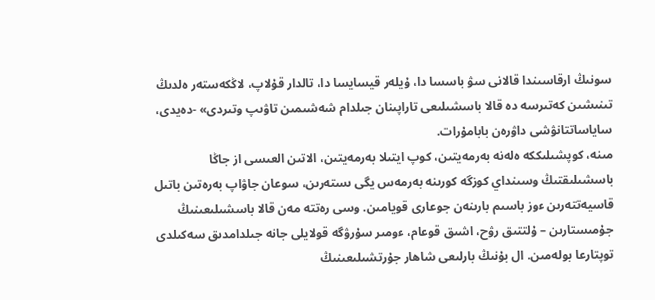سونىڭ ارقاسىندا قالانى سۋ باسسا دا، ۇيلەر قيسايسا دا، تالدار قۇلاپ، لاڭكەستەر ەلدىڭ تىنىشىن كەتىرسە دە قالا باسشىلىعى تاراپىنان جىلدام شەشىمىن تاۋىپ وتىردى» -دەيدى، ساياساتتانۋشى داۋرەن بابامۇرات.
مىنە، كوپشىلىككە ەلەنە بەرمەيتىن، كوپ ايتىلا بەرمەيتىن، الاتىن العىسى از جاڭا باسشىلىقتىڭ وسىنداي كوزگە كورىنە بەرمەس يگى ىستەرىن، سوعان جاۋاپ بەرەتىن باتىل قاسيەتتەرىن ءوز باسىم بارىنەن جوعارى قويامىن. وسى رەتتە مەن قالا باسشىلىعىنىڭ جۇمىستارىن – ۇلتتىق رۋح، اشىق قوعام، ءومىر سۇرۋگە قولايلى جانە جىلدامدىق سەكىلدى توپتارعا بولەمىن. ال بۇنىڭ بارلىعى شاھار جۇرتشىلىعىنىڭ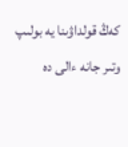كەڭ قولداۋىنا يە بولىپ وتىر جانە ءالى دە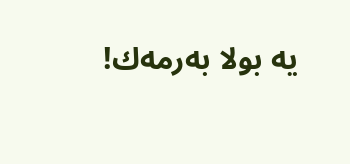يە بولا بەرمەك!